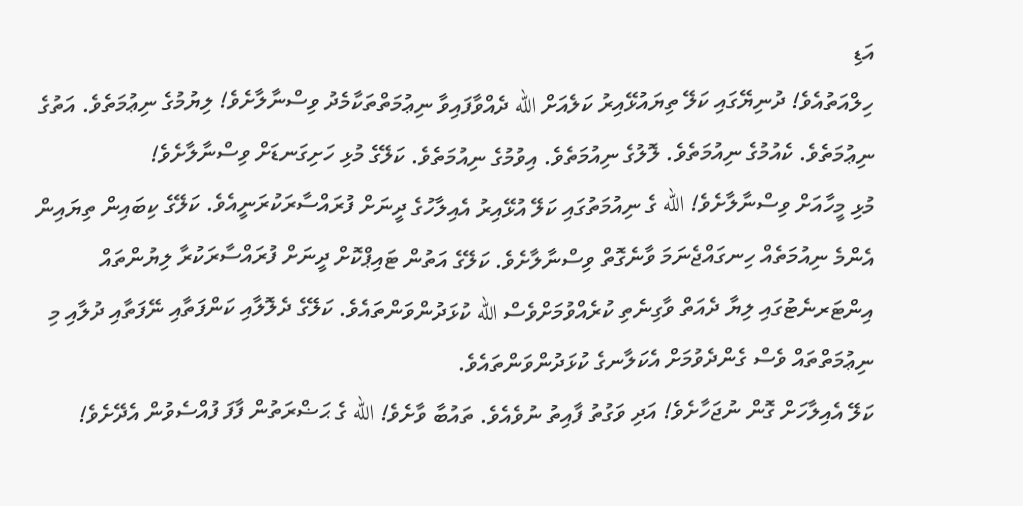އަޑި
ހިލްއަތުއެވެ! ދުނިޔޭގައި ކަލޭ ތިޔައުޅޭއިރު ކަލެއަށް الله ދެއްވާފައިވާ ނިޢުމަތްތަކާމެދު ވިސްނާލާށެވެ! ލިޔުމުގެ ނިޢުމަތެވެ. އަތުގެ ނިޢުމަތެވެ. ކެއުމުގެ ނިއުމަތެވެ. ލޮލުގެ ނިއުމަތެވެ. އިވުމުގެ ނިއުމަތެވެ. ކަލޭގެ މުޅި ހަށިގަނޑަށް ވިސްނާލާށެވެ!
މުޅި މީހާއަށް ވިސްނާލާށެވެ! الله ގެ ނިއުމަތުގައި ކަލޭ އުޅޭއިރު އެއިލާހުގެ ދީނަށް ފުރައްސާރަކުރަނީއެވެ. ކަލޭގެ ކިބައިން ތިޔައިން އެންމެ ނިއުމަތެއް ހިނގައްޖެނަމަ ވާނެގޮތް ވިސްނާލާށެވެ. ކަލޭގެ އަތުން ޓައިޕްކޮށް ދީނަށް ފުރައްސާރަކުރާ ލިޔުންތައް އިންޓަރނެޓުގައި ލިޔާ ދެއަތް ވާގިނެތި ކުރެއްވުމަށްވެސް الله ކުޅަދުންވަންތައެވެ. ކަލޭގެ ދެލޮލާއި ކަންފަތާއި ނޭފަތާއި ދުލާއި މި ނިޢުމަތްތައް ވެސް ގެންދެވުމަށް އެކަލާނގެ ކުޅަދުންވަންތައެވެ.
ކަލޭ އެއިލާހަށް ގޮން ނުޖަހާށެވެ! އަދި ވަގުތު ފާއިތު ނުވެއެވެ. ތައުބާ ވާށެވެ! الله ގެ ޙަޟްރަތުން ފާފަ ފުއްސެވުން އެދޭށެވެ!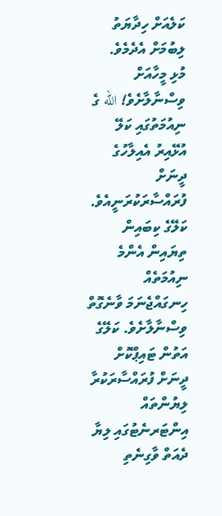ކަލެއަށް ހިދާޔަތު ލިބުމަށް އެދެމެވެ.
މުޅި މީހާއަށް ވިސްނާލާށެވެ! الله ގެ ނިއުމަތުގައި ކަލޭ އުޅޭއިރު އެއިލާހުގެ ދީނަށް ފުރައްސާރަކުރަނީއެވެ. ކަލޭގެ ކިބައިން ތިޔައިން އެންމެ ނިއުމަތެއް ހިނގައްޖެނަމަ ވާނެގޮތް ވިސްނާލާށެވެ. ކަލޭގެ އަތުން ޓައިޕްކޮށް ދީނަށް ފުރައްސާރަކުރާ ލިޔުންތައް އިންޓަރނެޓުގައި ލިޔާ ދެއަތް ވާގިނެތި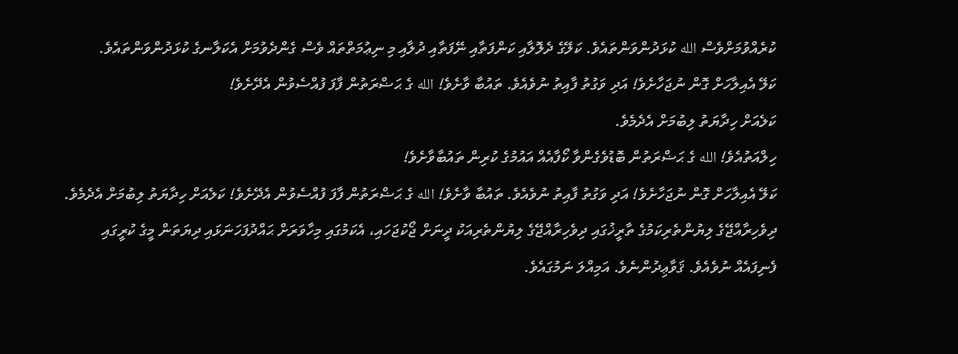ކުރެއްވުމަށްވެސް الله ކުޅަދުންވަންތައެވެ. ކަލޭގެ ދެލޮލާއި ކަންފަތާއި ނޭފަތާއި ދުލާއި މި ނިޢުމަތްތައް ވެސް ގެންދެވުމަށް އެކަލާނގެ ކުޅަދުންވަންތައެވެ.
ކަލޭ އެއިލާހަށް ގޮން ނުޖަހާށެވެ! އަދި ވަގުތު ފާއިތު ނުވެއެވެ. ތައުބާ ވާށެވެ! الله ގެ ޙަޟްރަތުން ފާފަ ފުއްސެވުން އެދޭށެވެ!
ކަލެއަށް ހިދާޔަތު ލިބުމަށް އެދެމެވެ.
ހިލްއަތުއެވެ! الله ގެ ޙަޟްރަތުން ބޮޑުވެގެންވާ ކޯފާއެއް އައުމުގެ ކުރިން ތައުބާވާށެވެ!
ކަލޭ އެއިލާހަށް ގޮން ނުޖަހާށެވެ! އަދި ވަގުތު ފާއިތު ނުވެއެވެ. ތައުބާ ވާށެވެ! الله ގެ ޙަޟްރަތުން ފާފަ ފުއްސެވުން އެދޭށެވެ! ކަލެއަށް ހިދާޔަތު ލިބުމަށް އެދެމެވެ.
ދިވެހިރާއްޖޭގެ ލިޔުންތެރިކަމުގެ ތާރީޚުގައި ދިވެހިރާއްޖޭގެ ލިޔުންތެރިއަކު ދީނަށް ޖޯކުޖަހައި، އެކަމުގައި މިހާވަރަށް ޙައްދުފަހަނަޅައި ދިޔަތަން މީގެ ކުރީގައި ފެނިފައެއް ނުވެއެވެ. ޤަވާޢިދުންނެވެ. އަމިއްލަ ނަމުގައެވެ.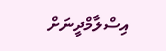އިސްލާމްދީނަށް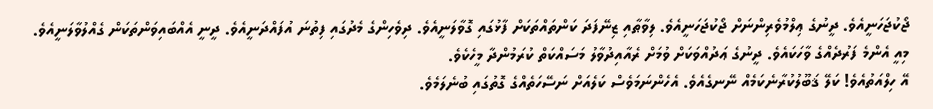ޖޯކުޖަހަނީއެވެ. ދީނުގެ ޢިލްމުވެރިންނަށް ޖޯކުޖަހަނީއެވެ. ލިވާޠާއި ޒިނޭފަދަ ކަންތައްތަކަށް ފާޅުގައި ގޮވާލަނީއެވެ. ދިވެހިންގެ މެދުގައި ފިތުނަ އުފައްދަނީއެވެ. ދީނީ އެއްބައިވަންތަކަން ގެއްލުވާލަނީއެވެ.
މިއީ އެންމެ ފަރުދެއްގެ ވާހަކައެވެ. ދީނުގެ ޢަދުއްވަކަށް ވުމަށް ރެއާއިދުވާލު މަސައްކަތް ކުރަމުންދާ މީހެކެވެ.
އޭ ހިލްއަތުއެވެ! ކަލޭ ޤަބޫލުކުރާނެކަމެއް ނޭނގެއެވެ. އެހެންނަމަވެސް ކަލެއަށް ނަސޭހަތެއްގެ ގޮތުގައި ބުނެލަމެވެ.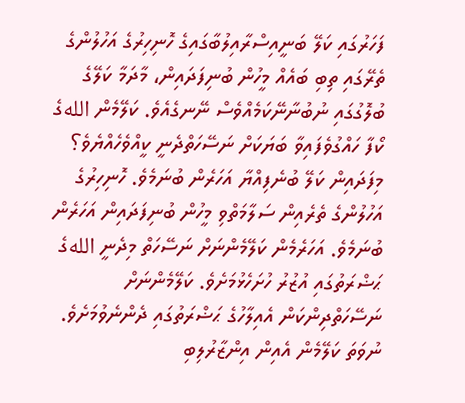ފަހަރުގައި ކަލޭ ބަނީއިސްރާއިލުބާގައިގެ ހޮނިހިރުގެ އަހުލުންގެ ތެރޭގައި ތިބި ބައެއް މީހުން ބުނިފަދައިން، މާދަމާ ކަލޭގެ ބުލޮގުގައި ނުބުނާނޭކަމެއްވެސް ނޭނގެއެވެ. ކަލޭމެން اللهގެ ކޯފާ ހައްގުވެފައިވާ ބަޔަކަށް ނަސޭހަތްދެނީ ކީއްވެހެއްޔެވެ؟
މިފަދައިން ކަލޭ ބުނެފިއްޔާ އަހަރެން ބުނަމެވެ. ހޮނިހިރުގެ އަހުލުންގެ ތެރެއިން ސަލާމަތްވި މީހުން ބުނިފަދައިން އަހަރެން ބުނަމެވެ. އަހަރެމެން ކަލޭމެންނަށް ނަސޭހަތް މިދެނީ اللهގެ ޙަޟްރަތުގައި އުޒުރު ހުށަހެޅުމަށެވެ. ކަލޭމެންނަށް ނަސޭހަތްދިންކަން އެއިލާހުގެ ޙަޟްރަތުގައި ދެންނެވުމަށެވެ. ނުވަތަ ކަލޭމެން އެއިން އިންޒާރުލިބި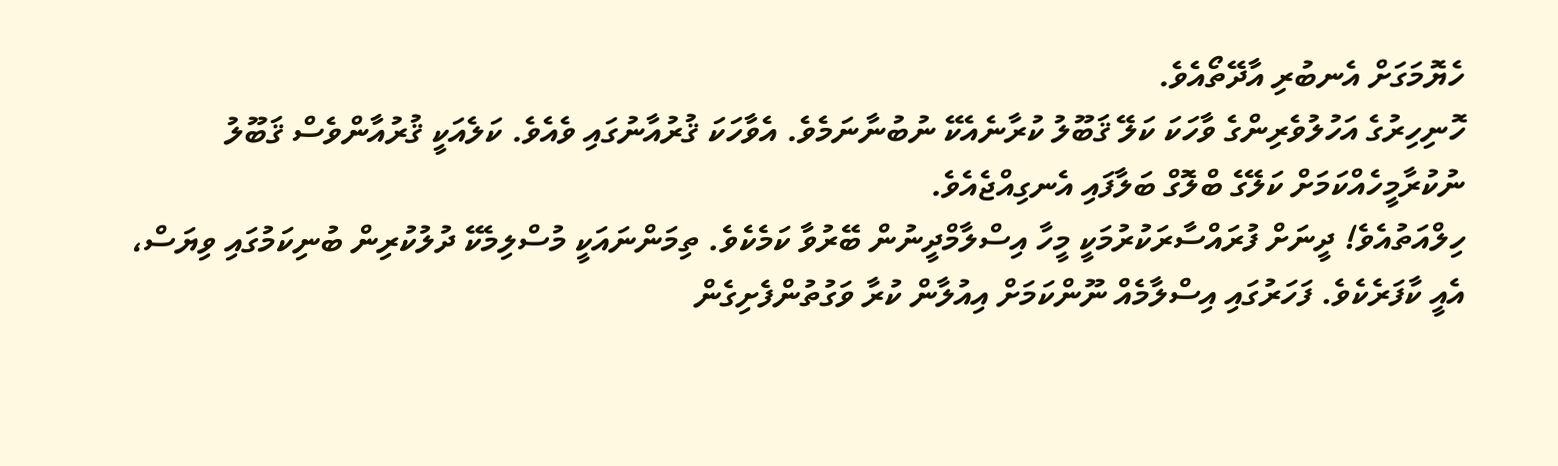ހެޔޮމަގަށް އެނބުރި އާދޭތޯއެވެ.
ހޮނިހިރުގެ އަހުލުވެރިންގެ ވާހަކަ ކަލޭ ޤަބޫލު ކުރާނެއެކޭ ނުބުނާނަމެވެ. އެވާހަކަ ޤުރުއާނުގައި ވެއެވެ. ކަލެއަކީ ޤުރުއާންވެސް ޤަބޫލު ނުކުރާމީހެއްކަމަށް ކަލޭގެ ބްލޮގް ބަލާފައި އެނގިއްޖެއެވެ.
ހިލްއަތުއެވެ! ދީނަށް ފުރައްސާރަކުރުމަކީ މީހާ އިސްލާމްދީނުން ބޭރުވާ ކަމެކެވެ. ތިމަންނައަކީ މުސްލިމެކޭ ދުލުކުރިން ބުނިކަމުގައި ވިޔަސް، އެއީ ކާފަރެކެވެ. ފަހަރުގައި އިސްލާމެއް ނޫންކަމަށް އިއުލާން ކުރާ ވަގުތުންފެށިގެން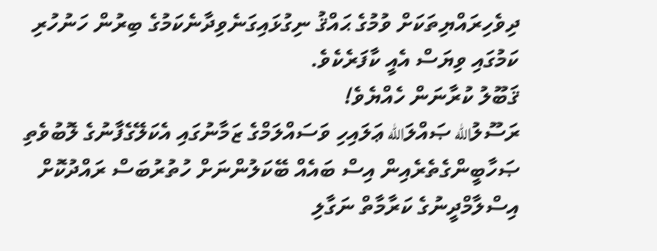ދިވެހިރައްޔިތަކަށް ވުމުގެ ޙައްޤު ނިގުޅައިގަނެވިދާނެކަމުގެ ބިރުން ހަނުހުރި ކަމުގައި ވިޔަސް އެއީ ކާފަރެކެވެ.
ޤަބޫލު ކުރާނަން ހެއްޔެވެ!
ރަސޫލުالله ޞައްލަالله ޢަލައިހި ވަސައްލަމްގެ ޒަމާނުގައި އެކަލޭގެފާނުގެ ލޮބުވެތި ޞަހާބީންގެތެރެއިން އިސް ބައެއް ބޭކަލުންނަށް ހުތުރުބަސް ރައްދުކޮށް އިސްލާމްދީނުގެ ކަރާމާތް ނަގާލި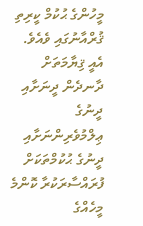މީހުންގެ ޙުކުމް ކީރިތި ޤުރްއާނުގައި ވެއެވެ. އެއީ ޤިޔާމަތަށް ދާނދެން ދީނަށާއި ދީނުގެ ޢިލްމުވެރިންނަށާއި ދީނުގެ ޙުކުމްތަކަށް ފުރައްސާރަކުރާ ކޮންމެ މީހެއްގެ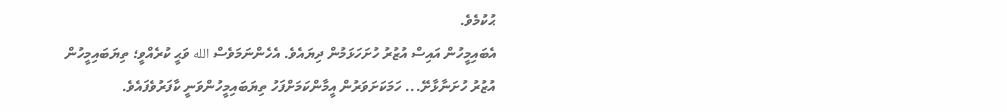ޙުކުމެވެ.
އެބައިމީހުން އައިސް އުޒުރު ހުށަހަޅަމުން ދިޔައެވެ. އެހެންނަމަވެސް الله ވަޙީ ކުރެއްވީ؛ ތިޔަބައިމީހުން އުޒުރު ހުށަނާޅާށޭ... ހަމަކަށަވަރުން އީމާންކަމަށްފަހު ތިޔަބައިމީހުންވަނީ ކާފަރުވެފައެވެ.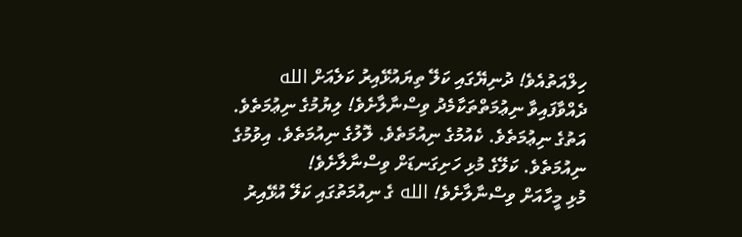ހިލްއަތުއެވެ! ދުނިޔޭގައި ކަލޭ ތިޔައުޅޭއިރު ކަލެއަށް الله ދެއްވާފައިވާ ނިޢުމަތްތަކާމެދު ވިސްނާލާށެވެ! ލިޔުމުގެ ނިޢުމަތެވެ. އަތުގެ ނިޢުމަތެވެ. ކެއުމުގެ ނިއުމަތެވެ. ލޮލުގެ ނިއުމަތެވެ. އިވުމުގެ ނިއުމަތެވެ. ކަލޭގެ މުޅި ހަށިގަނޑަށް ވިސްނާލާށެވެ!
މުޅި މީހާއަށް ވިސްނާލާށެވެ! الله ގެ ނިއުމަތުގައި ކަލޭ އުޅޭއިރު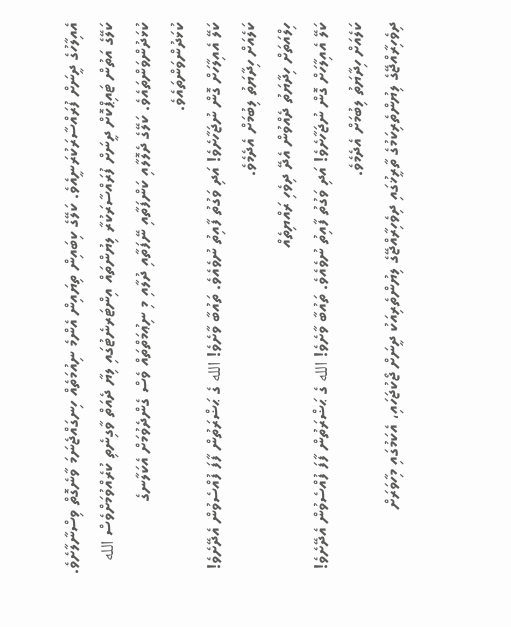އެއިލާހުގެ ދީނަށް ފުރައްސާރަކުރަނީއެވެ. ކަލޭގެ ކިބައިން ތިޔައިން އެންމެ ނިއުމަތެއް ހިނގައްޖެނަމަ ވާނެގޮތް ވިސްނާލާށެވެ. ކަލޭގެ އަތުން ޓައިޕްކޮށް ދީނަށް ފުރައްސާރަކުރާ ލިޔުންތައް އިންޓަރނެޓުގައި ލިޔާ ދެއަތް ވާގިނެތި ކުރެއްވުމަށްވެސް الله ކުޅަދުންވަންތައެވެ. ކަލޭގެ ދެލޮލާއި ކަންފަތާއި ނޭފަތާއި ދުލާއި މި ނިޢުމަތްތައް ވެސް ގެންދެވުމަށް އެކަލާނގެ ކުޅަދުންވަންތައެވެ.
ކަލޭ އެއިލާހަށް ގޮން ނުޖަހާށެވެ! އަދި ވަގުތު ފާއިތު ނުވެއެވެ. ތައުބާ ވާށެވެ! الله ގެ ޙަޟްރަތުން ފާފަ ފުއްސެވުން އެދޭށެވެ!
ކަލެއަށް ހިދާޔަތު ލިބުމަށް އެދެމެވެ.
ހިލްއަތަށް ހިދާޔަތު ދެއްވުން އެދޭ ދިވެހި ރައްޔިތެއް
ކަލޭ އެއިލާހަށް ގޮން ނުޖަހާށެވެ! އަދި ވަގުތު ފާއިތު ނުވެއެވެ. ތައުބާ ވާށެވެ! الله ގެ ޙަޟްރަތުން ފާފަ ފުއްސެވުން އެދޭށެވެ! ކަލެއަށް ހިދާޔަތު ލިބުމަށް އެދެމެވެ.
ދިވެހިރާއްޖޭގެ ލިޔުންތެރިކަމުގެ ތާރީޚުގައި ދިވެހިރާއްޖޭގެ ލިޔުންތެރިއަކު ދީނަށް ޖޯކުޖަހައި، އެކަމުގައި މިހާވަރަށް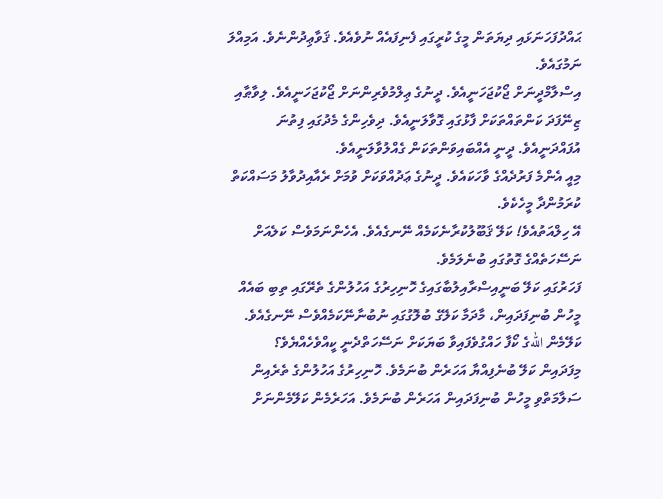ޙައްދުފަހަނަޅައި ދިޔަތަން މީގެ ކުރީގައި ފެނިފައެއް ނުވެއެވެ. ޤަވާޢިދުންނެވެ. އަމިއްލަ ނަމުގައެވެ.
އިސްލާމްދީނަށް ޖޯކުޖަހަނީއެވެ. ދީނުގެ ޢިލްމުވެރިންނަށް ޖޯކުޖަހަނީއެވެ. ލިވާޠާއި ޒިނޭފަދަ ކަންތައްތަކަށް ފާޅުގައި ގޮވާލަނީއެވެ. ދިވެހިންގެ މެދުގައި ފިތުނަ އުފައްދަނީއެވެ. ދީނީ އެއްބައިވަންތަކަން ގެއްލުވާލަނީއެވެ.
މިއީ އެންމެ ފަރުދެއްގެ ވާހަކައެވެ. ދީނުގެ ޢަދުއްވަކަށް ވުމަށް ރެއާއިދުވާލު މަސައްކަތް ކުރަމުންދާ މީހެކެވެ.
އޭ ހިލްއަތުއެވެ! ކަލޭ ޤަބޫލުކުރާނެކަމެއް ނޭނގެއެވެ. އެހެންނަމަވެސް ކަލެއަށް ނަސޭހަތެއްގެ ގޮތުގައި ބުނެލަމެވެ.
ފަހަރުގައި ކަލޭ ބަނީއިސްރާއިލުބާގައިގެ ހޮނިހިރުގެ އަހުލުންގެ ތެރޭގައި ތިބި ބައެއް މީހުން ބުނިފަދައިން، މާދަމާ ކަލޭގެ ބުލޮގުގައި ނުބުނާނޭކަމެއްވެސް ނޭނގެއެވެ. ކަލޭމެން اللهގެ ކޯފާ ހައްގުވެފައިވާ ބަޔަކަށް ނަސޭހަތްދެނީ ކީއްވެހެއްޔެވެ؟
މިފަދައިން ކަލޭ ބުނެފިއްޔާ އަހަރެން ބުނަމެވެ. ހޮނިހިރުގެ އަހުލުންގެ ތެރެއިން ސަލާމަތްވި މީހުން ބުނިފަދައިން އަހަރެން ބުނަމެވެ. އަހަރެމެން ކަލޭމެންނަށް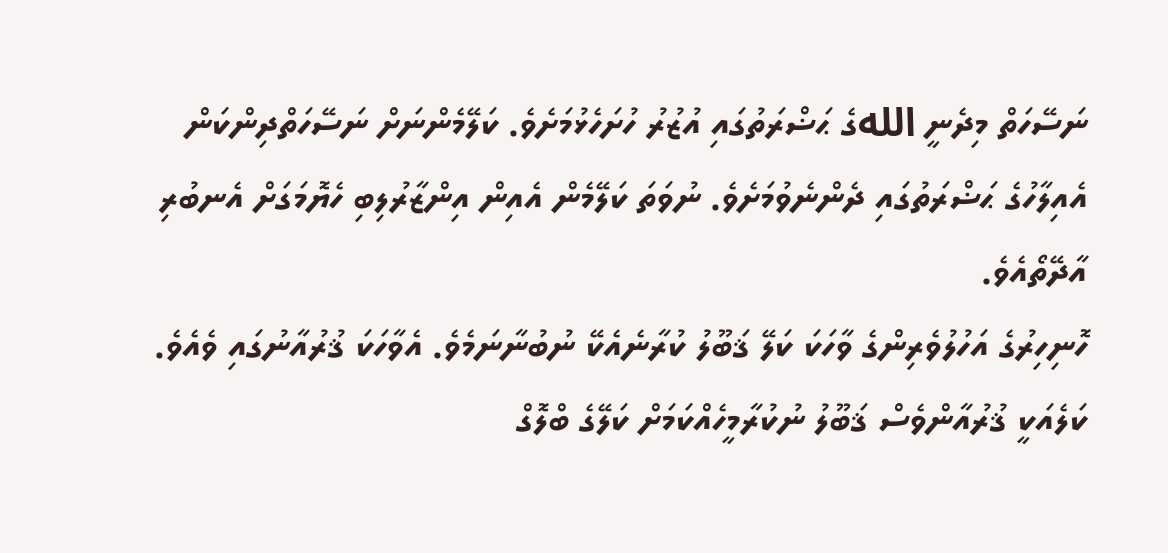ނަސޭހަތް މިދެނީ اللهގެ ޙަޟްރަތުގައި އުޒުރު ހުށަހެޅުމަށެވެ. ކަލޭމެންނަށް ނަސޭހަތްދިންކަން އެއިލާހުގެ ޙަޟްރަތުގައި ދެންނެވުމަށެވެ. ނުވަތަ ކަލޭމެން އެއިން އިންޒާރުލިބި ހެޔޮމަގަށް އެނބުރި އާދޭތޯއެވެ.
ހޮނިހިރުގެ އަހުލުވެރިންގެ ވާހަކަ ކަލޭ ޤަބޫލު ކުރާނެއެކޭ ނުބުނާނަމެވެ. އެވާހަކަ ޤުރުއާނުގައި ވެއެވެ. ކަލެއަކީ ޤުރުއާންވެސް ޤަބޫލު ނުކުރާމީހެއްކަމަށް ކަލޭގެ ބްލޮގް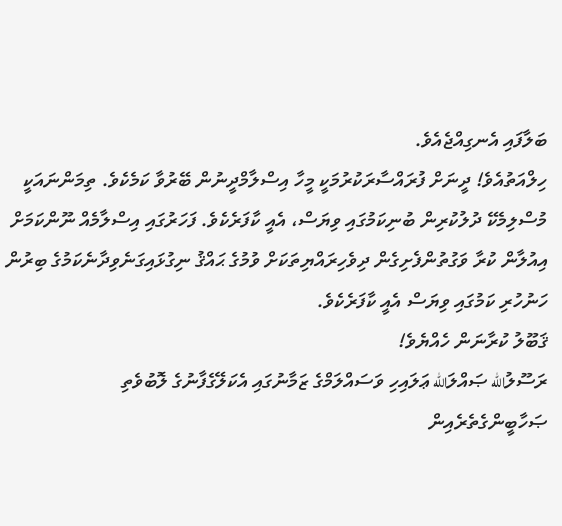ބަލާފައި އެނގިއްޖެއެވެ.
ހިލްއަތުއެވެ! ދީނަށް ފުރައްސާރަކުރުމަކީ މީހާ އިސްލާމްދީނުން ބޭރުވާ ކަމެކެވެ. ތިމަންނައަކީ މުސްލިމެކޭ ދުލުކުރިން ބުނިކަމުގައި ވިޔަސް، އެއީ ކާފަރެކެވެ. ފަހަރުގައި އިސްލާމެއް ނޫންކަމަށް އިއުލާން ކުރާ ވަގުތުންފެށިގެން ދިވެހިރައްޔިތަކަށް ވުމުގެ ޙައްޤު ނިގުޅައިގަނެވިދާނެކަމުގެ ބިރުން ހަނުހުރި ކަމުގައި ވިޔަސް އެއީ ކާފަރެކެވެ.
ޤަބޫލު ކުރާނަން ހެއްޔެވެ!
ރަސޫލުالله ޞައްލަالله ޢަލައިހި ވަސައްލަމްގެ ޒަމާނުގައި އެކަލޭގެފާނުގެ ލޮބުވެތި ޞަހާބީންގެތެރެއިން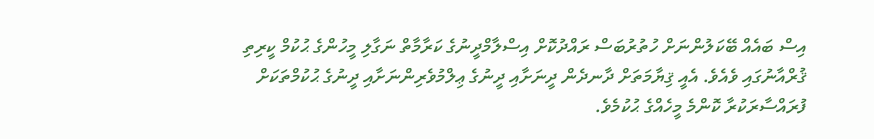އިސް ބައެއް ބޭކަލުންނަށް ހުތުރުބަސް ރައްދުކޮށް އިސްލާމްދީނުގެ ކަރާމާތް ނަގާލި މީހުންގެ ޙުކުމް ކީރިތި ޤުރްއާނުގައި ވެއެވެ. އެއީ ޤިޔާމަތަށް ދާނދެން ދީނަށާއި ދީނުގެ ޢިލްމުވެރިންނަށާއި ދީނުގެ ޙުކުމްތަކަށް ފުރައްސާރަކުރާ ކޮންމެ މީހެއްގެ ޙުކުމެވެ.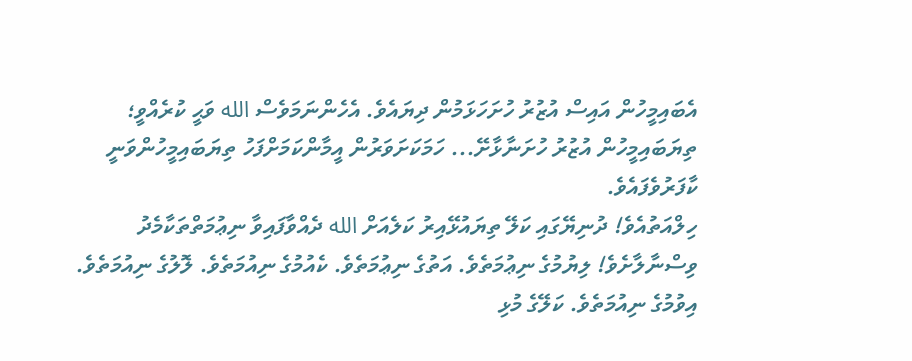އެބައިމީހުން އައިސް އުޒުރު ހުށަހަޅަމުން ދިޔައެވެ. އެހެންނަމަވެސް الله ވަޙީ ކުރެއްވީ؛ ތިޔަބައިމީހުން އުޒުރު ހުށަނާޅާށޭ... ހަމަކަށަވަރުން އީމާންކަމަށްފަހު ތިޔަބައިމީހުންވަނީ ކާފަރުވެފައެވެ.
ހިލްއަތުއެވެ! ދުނިޔޭގައި ކަލޭ ތިޔައުޅޭއިރު ކަލެއަށް الله ދެއްވާފައިވާ ނިޢުމަތްތަކާމެދު ވިސްނާލާށެވެ! ލިޔުމުގެ ނިޢުމަތެވެ. އަތުގެ ނިޢުމަތެވެ. ކެއުމުގެ ނިއުމަތެވެ. ލޮލުގެ ނިއުމަތެވެ. އިވުމުގެ ނިއުމަތެވެ. ކަލޭގެ މުޅި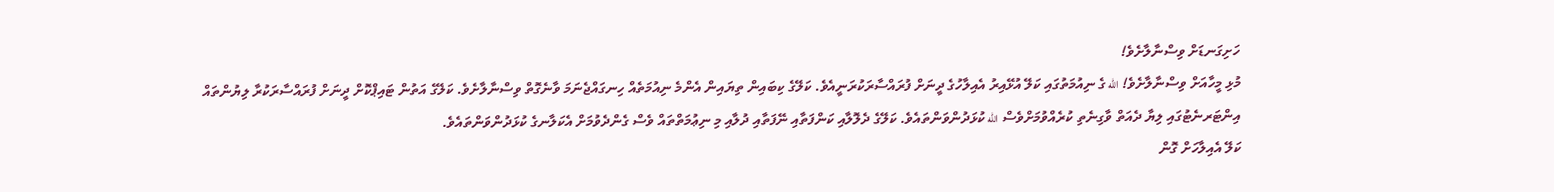ހަށިގަނޑަށް ވިސްނާލާށެވެ!
މުޅި މީހާއަށް ވިސްނާލާށެވެ! الله ގެ ނިއުމަތުގައި ކަލޭ އުޅޭއިރު އެއިލާހުގެ ދީނަށް ފުރައްސާރަކުރަނީއެވެ. ކަލޭގެ ކިބައިން ތިޔައިން އެންމެ ނިއުމަތެއް ހިނގައްޖެނަމަ ވާނެގޮތް ވިސްނާލާށެވެ. ކަލޭގެ އަތުން ޓައިޕްކޮށް ދީނަށް ފުރައްސާރަކުރާ ލިޔުންތައް އިންޓަރނެޓުގައި ލިޔާ ދެއަތް ވާގިނެތި ކުރެއްވުމަށްވެސް الله ކުޅަދުންވަންތައެވެ. ކަލޭގެ ދެލޮލާއި ކަންފަތާއި ނޭފަތާއި ދުލާއި މި ނިޢުމަތްތައް ވެސް ގެންދެވުމަށް އެކަލާނގެ ކުޅަދުންވަންތައެވެ.
ކަލޭ އެއިލާހަށް ގޮން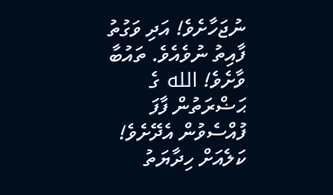ނުޖަހާށެވެ! އަދި ވަގުތު ފާއިތު ނުވެއެވެ. ތައުބާ ވާށެވެ! الله ގެ ޙަޟްރަތުން ފާފަ ފުއްސެވުން އެދޭށެވެ!
ކަލެއަށް ހިދާޔަތު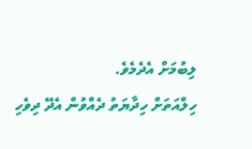ލިބުމަށް އެދެމެވެ.
ހިލްއަތަށް ހިދާޔަތު ދެއްވުން އެދޭ ދިވެހި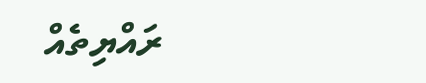ރައްޔިތެއް